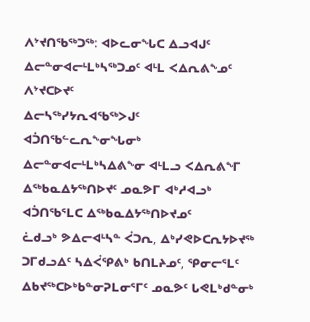ᐱᔾᔪᑎᖃᖅᑐᖅ: ᐊᐅᓚᓂᖓᑕ ᐃᓗᐊᒍᑦ ᐃᓕᓐᓂᐊᓕᒻᒪᒃᓴᖅᑐᓄᑦ ᐊᒻᒪ ᐸᐃᕆᕕᖕᓄᑦ ᐱᔾᔪᑕᐅᔪᑦ
ᐃᓕᓴᖅᓯᔭᕆᐊᖃᖅᐳᒍᑦ ᐊᑑᑎᖃᓪᓚᕆᖕᓂᖓᓂᒃ ᐃᓕᓐᓂᐊᓕᒻᒪᒃᓴᐃᕕᖕᓂ ᐊᒻᒪᓗ ᐸᐃᕆᕕᖕᒥ ᐃᖅᑲᓇᐃᔭᖅᑎᐅᔪᑦ ᓄᓇᕗᒥ ᐊᒃᓱᐊᓗᒃ ᐊᑑᑎᖃᕐᒪᑕ ᐃᖅᑲᓇᐃᔭᖅᑎᐅᔪᓄᑦ
ᓛᑯᓗᒃ ᕗᐃᓕᐊᒻᓴᓐ ᐹᑐᕆ, ᐃᒃᓯᕙᐅᑕᕆᔭᐅᔪᖅ ᑐᒥᑯᓗᐃᑦ ᓴᐃᐹᕿᕕᒃ ᑲᑎᒪᔨᓄᑦ, ᕿᓂᓕᕐᒪᑦ ᐃᑲᔪᖅᑕᐅᒃᑲᓐᓂᕈᒪᓂᕐᒥᑦ ᓄᓇᕗᑦ ᒐᕙᒪᒃᑯᓐᓂᒃ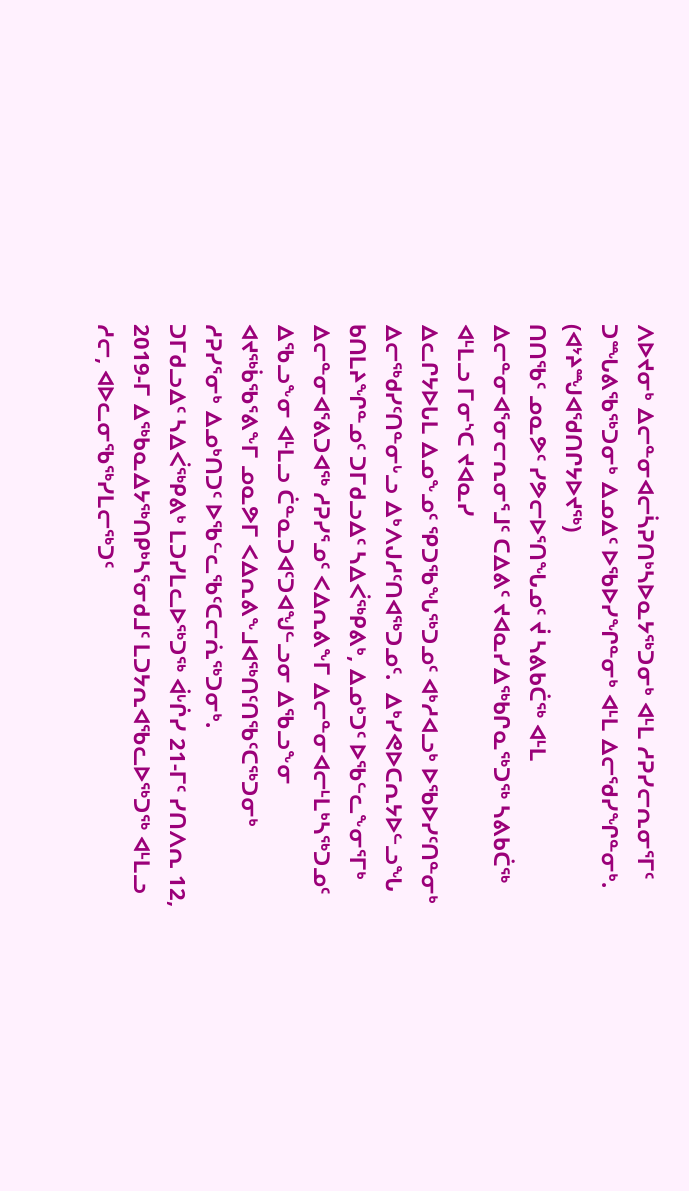ᐱᐅᔪᓂᒃ ᐃᓕᓐᓂᐊᓕᓵᕈᑎᒃᓴᐅᓇᔭᖅᑐᓂᒃ ᐊᒻᒪ ᓱᕈᓯᓕᕆᓂᕐᒥᑦ ᑐᙵᕕᖃᖅᑐᓂᒃ ᐃᓄᐃᑦ ᐅᖃᐅᓯᖏᓐᓂᒃ ᐊᒻᒪ ᐃᓕᖁᓯᖏᓐᓂᒃ. (ᐊᔾᔨᙳᐊᖁᑎᒋᔭᐅᔪᖅ)
ᑎᑎᖃᑦ ᓄᓇᕗᑦ ᓯᕗᓕᐅᕐᑎᖓᓄᑦ ᔫ ᓴᕕᑲᑖᖅ ᐊᒻᒪ ᐃᓕᓐᓂᐊᕐᓂᓕᕆᓂᕐᒧᑦ ᑕᐃᕕᑦ ᔪᐊᓇᓯᐃᖅᑲᒋᓇᖅᑐᖅ ᓴᕕᑲᑖᖅ ᐊᒻᒪᓗ ᒥᓂᔅᑕ ᔪᐊᓇᓯ
ᐃᓚᒋᔭᐅᒐᒪ ᐃᓄᖕᓄᑦ ᕿᑐᖃᖓᖅᑐᓄᑦ ᐊᒃᓱᐊᓗᒃ ᐅᖃᐅᓯᑦᑎᓐᓂᒃ ᐃᓕᖅᑯᓯᑦᑎᓐᓂᒡᓗ ᐃᒃᐱᒍᓱᑦᑎᐊᖅᑐᓄᑦ.  ᐃᒃᓯᕙᐅᑕᕆᔭᐅᓪᓗᖓ ᑲᑎᒪᔨᖏᓐᓄᑦ ᑐᒥᑯᓗᐃᑦ ᓴᐃᐹᖅᑭᕕᒃ, ᐃᓄᒃᑐᑦ ᐅᖃᓪᓚᖕᓂᕐᒥᒃ ᐃᓕᓐᓂᐊᕐᕕᑐᐊᖅ ᓱᕈᓯᕐᓄᑦ ᐸᐃᕆᕕᖕᒥ ᐃᓕᓐᓂᐊᓕᒻᒪᒃᓴᖅᑐᓄᑦ ᐃᖃᓗᖕᓂ ᐊᒻᒪᓗ ᑖᓐᓇᑐᐊᑦᑐᐊᖑᓪᓗᓂ ᐃᖃᓗᖕᓂ ᐊᔪᖅᑳᖃᕐᕕᖕᒥ ᓄᓇᕗᒥ ᐸᐃᕆᕕᖕᒧᐊᖅᑎᑦᑎᖃᑦᑕᖅᑐᓂᒃ ᓱᕈᓯᕐᓂᒃ ᐃᓄᒃᑎᑐᑦ ᐅᖃᓪᓚᖃᑦᑕᓕᕇᖅᑐᓂᒃ.
ᑐᒥᑯᓗᐃᑦ ᓴᐃᐹᖅᑭᕕᒃ ᒪᑐᓯᒪᓚᐅᖅᑐᖅ ᐋᒡᒌᓯ 21-ᒥᑦ ᓯᑎᐱᕆ 12, 2019-ᒥ ᐃᖅᑲᓇᐃᔭᖅᑎᑭᒃᓴᕐᓂᑯᒧᑦ ᒪᑐᔭᕆᐊᖃᓚᐅᖅᑐᖅ ᐊᒻᒪᓗ ᓱᓕ, ᐊᐅᓚᓂᖃᖅᓯᒪᓕᖅᑐᑦ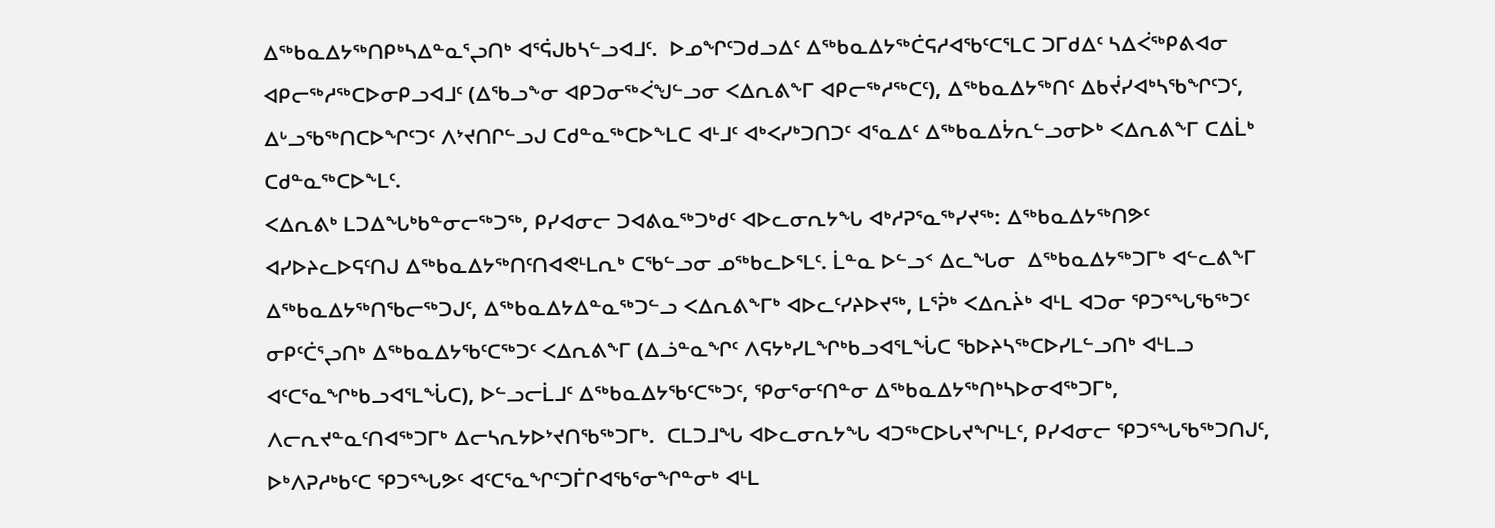ᐃᖅᑲᓇᐃᔭᖅᑎᑭᒃᓴᐃᓐᓇᕐᖢᑎᒃ ᐊᕐᕌᒍᑲᓴᓪᓗᐊᒧᑦ.  ᐅᓄᖏᑦᑐᑯᓗᐃᑦ ᐃᖅᑲᓇᐃᔭᖅᑖᕋᓱᐊᖃᑦᑕᕐᒪᑕ ᑐᒥᑯᐃᑦ ᓴᐃᐹᖅᑭᕕᐊᓂ ᐊᑭᓕᖅᓱᖅᑕᐅᓂᑭᓗᐊᒧᑦ (ᐃᖃᓗᖕᓂ ᐊᑭᑐᓂᖅᐹᖑᓪᓗᓂ ᐸᐃᕆᕕᖕᒥ ᐊᑭᓕᖅᓱᖅᑕᑦ), ᐃᖅᑲᓇᐃᔭᖅᑎᑦ ᐃᑲᔫᓯᐊᒃᓴᖃᖏᑦᑐᑦ, ᐃᒡᓗᖃᖅᑎᑕᐅᖏᑦᑐᑦ ᐱᔾᔪᑎᒋᓪᓗᒍ ᑕᑯᓐᓇᖅᑕᐅᖕᒪᑕ ᐊᒻᒧᑦ ᐊᒃᐸᓯᒃᑐᑎᑐᑦ ᐊᕐᓇᐃᑦ ᐃᖅᑲᓇᐃᔮᕆᓪᓗᓂᐅᒃ ᐸᐃᕆᕕᖕᒥ ᑕᐃᒫᒃ ᑕᑯᓐᓇᖅᑕᐅᖕᒪᑦ.
ᐸᐃᕆᕕᒃ ᒪᑐᐃᖓᒃᑲᓐᓂᓕᖅᑐᖅ, ᑭᓯᐊᓂᓕ ᑐᐊᕕᓇᖅᑐᒃᑯᑦ ᐊᐅᓚᓂᕆᔭᖓ ᐊᒃᓱᕈᕐᓇᖅᓯᔪᖅ: ᐃᖅᑲᓇᐃᔭᖅᑎᕗᑦ ᐊᓯᐅᔨᓚᐅᕋᑦᑎᒍ ᐃᖅᑲᓇᐃᔭᖅᑎᑦᑎᐊᕙᒻᒪᕆᒃ ᑕᖃᓪᓗᓂ ᓄᖅᑲᓚᐅᕐᒪᑦ. ᒫᓐᓇ ᐅᓪᓗᑉ ᐃᓚᖓᓂ  ᐃᖅᑲᓇᐃᔭᖅᑐᒥᒃ ᐊᓪᓚᕕᖕᒥ ᐃᖅᑲᓇᐃᔭᖅᑎᖃᓕᖅᑐᒍᑦ, ᐃᖅᑲᓇᐃᔭᐃᓐᓇᖅᑐᓪᓗ ᐸᐃᕆᕕᖕᒥᒃ ᐊᐅᓚᑦᓯᔨᐅᔪᖅ, ᒪᕐᕉᒃ ᐸᐃᕆᔩᒃ ᐊᒻᒪ ᐊᑐᓂ ᕿᑐᕐᖓᖃᖅᑐᑦ ᓂᑭᑦᑖᕐᖢᑎᒃ ᐃᖅᑲᓇᐃᔭᖃᑦᑕᖅᑐᑦ ᐸᐃᕆᕕᖕᒥ (ᐃᓘᓐᓇᖏᑦ ᐱᕋᔭᒃᓯᒪᖏᒃᑲᓗᐊᕐᒪᖔᑕ ᖃᐅᔨᓴᖅᑕᐅᓯᒪᓪᓗᑎᒃ ᐊᒻᒪᓗ ᐊᑦᑕᕐᓇᖏᒃᑲᓗᐊᕐᒪᖔᑕ), ᐅᓪᓗᓕᒫᒧᑦ ᐃᖅᑲᓇᐃᔭᖃᑦᑕᖅᑐᑦ, ᕿᓂᕐᓂᑦᑎᓐᓂ ᐃᖅᑲᓇᐃᔭᖅᑎᒃᓴᐅᓂᐊᖅᑐᒥᒃ, ᐱᓕᕆᔪᓐᓇᑦᑎᐊᖅᑐᒥᒃ ᐃᓕᓴᕆᔭᐅᔾᔪᑎᖃᖅᑐᒥᒃ.  ᑕᒪᑐᒧᖓ ᐊᐅᓚᓂᕆᔭᖓ ᐊᑐᖅᑕᐅᒐᔪᖏᒻᒪᑦ, ᑭᓯᐊᓂᓕ ᕿᑐᕐᖓᖃᖅᑐᑎᒍᑦ, ᐅᒃᐱᕈᓱᒃᑲᑦᑕ ᕿᑐᕐᖓᕗᑦ ᐊᑦᑕᕐᓇᖏᑦᑐᒦᒋᐊᖃᕐᓂᖏᓐᓂᒃ ᐊᒻᒪ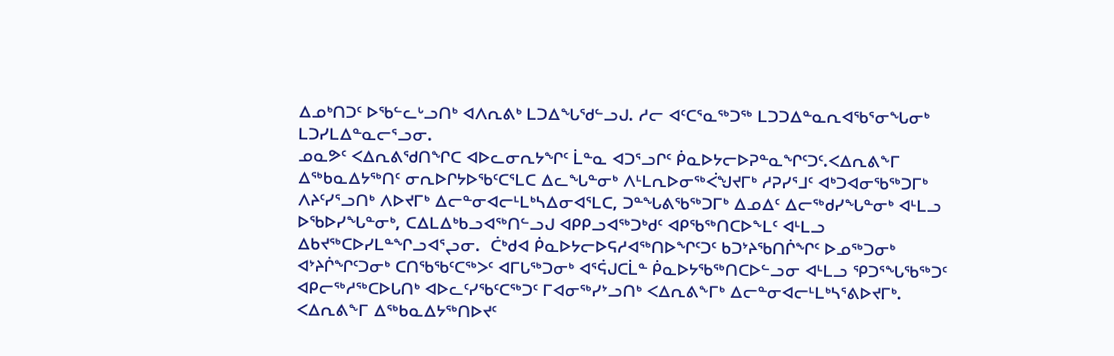ᐃᓄᒃᑎᑐᑦ ᐅᖃᓪᓚᒡᓗᑎᒃ ᐊᐱᕆᕕᒃ ᒪᑐᐃᖓᖁᓪᓗᒍ. ᓱᓕ ᐊᑦᑕᕐᓇᖅᑐᖅ ᒪᑐᑐᐃᓐᓇᕆᐊᖃᕐᓂᖓᓂᒃ ᒪᑐᓯᒪᐃᓐᓇᓕᕐᓗᓂ.
ᓄᓇᕗᑦ ᐸᐃᕆᕕᖁᑎᖏᑕ ᐊᐅᓚᓂᕆᔭᖏᑦ ᒫᓐᓇ ᐊᑐᕐᓗᒋᑦ ᑮᓇᐅᔭᓕᐅᕈᓐᓇᖏᑦᑐᑦ.ᐸᐃᕆᕕᖕᒥ ᐃᖅᑲᓇᐃᔭᖅᑎᑦ ᓂᕆᐅᒋᔭᐅᖃᑦᑕᕐᒪᑕ ᐃᓚᖓᓐᓂᒃ ᐱᒻᒪᕆᐅᓂᖅᐹᖑᔪᒥᒃ ᓱᕈᓯᕐᒧᑦ ᐊᒃᑐᐊᓂᖃᖅᑐᒥᒃ ᐱᔨᑦᓯᕐᓗᑎᒃ ᐱᐅᔪᒥᒃ ᐃᓕᓐᓂᐊᓕᒻᒪᒃᓴᐃᓂᐊᕐᒪᑕ, ᑐᓐᖓᕕᖃᖅᑐᒥᒃ ᐃᓄᐃᑦ ᐃᓕᖅᑯᓯᖓᓐᓂᒃ ᐊᒻᒪᓗ ᐅᖃᐅᓯᖓᓐᓂᒃ, ᑕᐃᒪᐃᒃᑲᓗᐊᖅᑎᓪᓗᒍ ᐊᑭᑭᓗᐊᖅᑐᒃᑯᑦ ᐊᑭᖃᖅᑎᑕᐅᖕᒪᑦ ᐊᒻᒪᓗ ᐃᑲᔪᖅᑕᐅᓯᒪᓐᖏᓗᐊᕐᖢᓂ.  ᑖᒃᑯᐊ ᑮᓇᐅᔭᓕᐅᕋᓱᐊᖅᑎᐅᖏᑦᑐᑦ ᑲᑐᔾᔨᖃᑎᒌᖏᑦ ᐅᓄᖅᑐᓂᒃ ᐊᔾᔨᒌᖏᑦᑐᓂᒃ ᑕᑎᖃᖃᑦᑕᖅᐳᑦ ᐊᒥᒐᖅᑐᓂᒃ ᐊᕐᕌᒍᑕᒫᓐ ᑮᓇᐅᔭᖃᖅᑎᑕᐅᓪᓗᓂ ᐊᒻᒪᓗ ᕿᑐᕐᖓᖃᖅᑐᑦ ᐊᑭᓕᖅᓱᖅᑕᐅᒐᑎᒃ ᐊᐅᓚᑦᓯᖃᑦᑕᖅᑐᑦ ᒥᐊᓂᖅᓯᔾᓗᑎᒃ ᐸᐃᕆᕕᖕᒥᒃ ᐃᓕᓐᓂᐊᓕᒻᒪᒃᓴᕐᕕᐅᔪᒥᒃ. ᐸᐃᕆᕕᖕᒥ ᐃᖅᑲᓇᐃᔭᖅᑎᐅᔪᑦ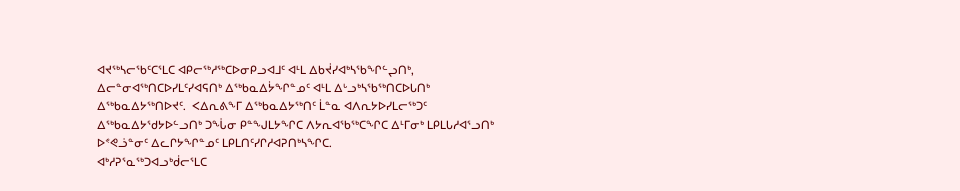ᐊᔪᖅᓴᓕᖃᑦᑕᕐᒪᑕ ᐊᑭᓕᖅᓱᖅᑕᐅᓂᑭᓗᐊᒧᑦ ᐊᒻᒪ ᐃᑲᔫᓯᐊᒃᓴᖃᖏᓪᖢᑎᒃ, ᐃᓕᓐᓂᐊᖅᑎᑕᐅᓯᒪᑦᓯᐊᕋᑎᒃ ᐃᖅᑲᓇᐃᔮᖏᓐᓄᑦ ᐊᒻᒪ ᐃᒡᓗᒃᓴᖃᖅᑎᑕᐅᒐᑎᒃ ᐃᖅᑲᓇᐃᔭᖅᑎᐅᔪᑦ.  ᐸᐃᕆᕕᖕᒥ ᐃᖅᑲᓇᐃᔭᖅᑎᑦ ᒫᓐᓇ ᐊᐱᕆᔭᐅᓯᒪᓕᖅᑐᑦ ᐃᖅᑲᓇᐃᔭᖁᔭᐅᓪᓗᑎᒃ ᑐᖔᓂ ᑭᓐᖑᒪᔭᖏᑕ ᐱᔭᕆᐊᖃᖅᑕᖏᑕ ᐃᒻᒥᓂᒃ ᒪᑭᒪᒐᓱᐊᕐᓗᑎᒃ ᐅᕝᕙᓘᓐᓂᑦ ᐃᓚᒋᔭᖏᓐᓄᑦ ᒪᑭᒪᑎᑦᓯᒋᓱᐊᕈᑎᒃᓴᖏᑕ.
ᐊᒃᓱᕈᕐᓇᖅᑐᐊᓗᒃᑰᓕᕐᒪᑕ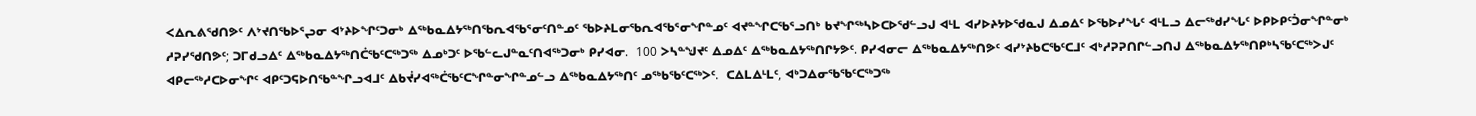ᐸᐃᕆᕕᖁᑎᕗᑦ ᐱᔾᔪᑎᖃᐅᕐᖢᓂ ᐊᔾᔨᐅᖏᑦᑐᓂᒃ ᐃᖅᑲᓇᐃᔭᖅᑎᖃᕆᐊᖃᕐᓂᑦᑎᓐᓄᑦ ᖃᐅᔨᒪᓂᖃᕆᐊᖃᕐᓂᖏᓐᓄᑦ ᐊᔪᓐᖏᑕᖃᕐᓗᑎᒃ ᑲᔪᖏᖅᓴᐅᑕᐅᖁᓪᓗᒍ ᐊᒻᒪ ᐊᓯᐅᔨᔭᐅᖁᓇᒍ ᐃᓄᐃᑦ ᐅᖃᐅᓯᖓᑦ ᐊᒻᒪᓗ ᐃᓕᖅᑯᓯᖓᑦ ᐅᑭᐅᑭᑦᑑᓂᖏᓐᓂᒃ ᓱᕈᓯᖁᑎᕗᑦ; ᑐᒥᑯᓗᐃᑦ ᐃᖅᑲᓇᐃᔭᖅᑎᑖᖃᑦᑕᖅᑐᖅ ᐃᓄᒃᑐᑦ ᐅᖃᓪᓚᒍᓐᓇᑦᑎᐊᖅᑐᓂᒃ ᑭᓯᐊᓂ.  100 ᐳᓴᓐᖑᔪᑦ ᐃᓄᐃᑦ ᐃᖅᑲᓇᐃᔭᖅᑎᒋᔭᕗᑦ. ᑭᓯᐊᓂᓕ ᐃᖅᑲᓇᐃᔭᖅᑎᕗᑦ ᐊᓯᔾᔨᑲᑕᖃᑦᑕᒧᑦ ᐊᒃᓱᕈᕈᑎᒋᓪᓗᑎᒍ ᐃᖅᑲᓇᐃᔭᖅᑎᑭᒃᓴᖃᑦᑕᖅᐳᒍᑦ ᐊᑭᓕᖅᓱᑕᐅᓂᖏᑦ ᐊᑭᑦᑐᕋᐅᑎᖃᓐᖏᓗᐊᒧᑦ ᐃᑲᔫᓯᐊᖅᑖᖃᑦᑕᖏᓐᓂᖏᓐᓄᓪᓗ ᐃᖅᑲᓇᐃᔭᖅᑎᑦ ᓄᖅᑲᖃᑦᑕᖅᐳᑦ.  ᑕᐃᒪᐃᒻᒪᑦ, ᐊᒃᑐᐃᓂᖃᖃᑦᑕᖅᑐᖅ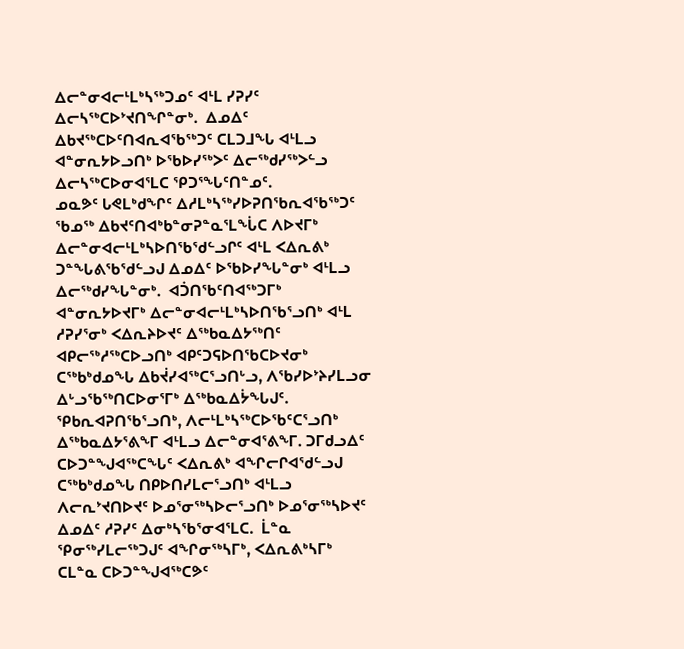ᐃᓕᓐᓂᐊᓕᒻᒪᒃᓴᖅᑐᓄᑦ ᐊᒻᒪ ᓯᕈᓯᑦ ᐃᓕᓴᖅᑕᐅᔾᔪᑎᖏᓐᓂᒃ.  ᐃᓄᐃᑦ ᐃᑲᔪᖅᑕᐅᑦᑎᐊᕆᐊᖃᖅᑐᑦ ᑕᒪᑐᒧᖓ ᐊᒻᒪᓗ ᐊᓐᓂᕆᔭᐅᓗᑎᒃ ᐅᖃᐅᓯᖅᐳᑦ ᐃᓕᖅᑯᓯᖅᐳᓪᓗ ᐃᓕᓴᖅᑕᐅᓂᐊᕐᒪᑕ ᕿᑐᕐᖓᑦᑎᓐᓄᑦ.
ᓄᓇᕗᑦ ᒐᕙᒪᒃᑯᖏᑦ ᐃᓱᒪᒃᓴᖅᓯᐅᕈᑎᖃᕆᐊᖃᖅᑐᑦ ᖃᓄᖅ ᐃᑲᔪᑦᑎᐊᒃᑲᓐᓂᕈᓐᓇᕐᒪᖔᑕ ᐱᐅᔪᒥᒃ ᐃᓕᓐᓂᐊᓕᒻᒪᒃᓴᐅᑎᖃᖁᓪᓗᒋᑦ ᐊᒻᒪ ᐸᐃᕆᕕᒃ ᑐᓐᖓᕕᖃᖁᓪᓗᒍ ᐃᓄᐃᑦ ᐅᖃᐅᓯᖓᓐᓂᒃ ᐊᒻᒪᓗ ᐃᓕᖅᑯᓯᖓᓐᓂᒃ.  ᐊᑑᑎᖃᑦᑎᐊᖅᑐᒥᒃ ᐊᓐᓂᕆᔭᐅᔪᒥᒃ ᐃᓕᓐᓂᐊᓕᒻᒪᒃᓴᐅᑎᖃᕐᓗᑎᒃ ᐊᒻᒪ ᓱᕈᓯᕐᓂᒃ ᐸᐃᕆᔨᐅᔪᑦ ᐃᖅᑲᓇᐃᔭᖅᑎᑦ ᐊᑭᓕᖅᓱᖅᑕᐅᓗᑎᒃ ᐊᑭᑦᑐᕋᐅᑎᖃᑕᐅᔪᓂᒃ ᑕᖅᑲᒃᑯᓄᖓ ᐃᑲᔫᓯᐊᖅᑕᕐᓗᑎᒡᓗ, ᐱᖃᓯᐅᔾᔨᓯᒪᓗᓂ ᐃᒡᓗᖃᖅᑎᑕᐅᓂᕐᒥᒃ ᐃᖅᑲᓇᐃᔮᖓᒍᑦ.  ᕿᑲᕆᐊᕈᑎᖃᕐᓗᑎᒃ, ᐱᓕᒻᒪᒃᓴᖅᑕᐅᖃᑦᑕᕐᓗᑎᒃ ᐃᖅᑲᓇᐃᔭᕐᕕᖕᒥ ᐊᒻᒪᓗ ᐃᓕᓐᓂᐊᕐᕕᖕᒥ. ᑐᒥᑯᓗᐃᑦ ᑕᐅᑐᓐᖑᐊᖅᑕᖓᑦ ᐸᐃᕆᕕᒃ ᐊᖏᓕᒋᐊᖁᓪᓗᒍ ᑕᖅᑲᒃᑯᓄᖓ ᑎᑭᐅᑎᓯᒪᓕᕐᓗᑎᒃ ᐊᒻᒪᓗ ᐱᓕᕆᔾᔪᑎᐅᔪᑦ ᐅᓄᕐᓂᖅᓴᐅᓕᕐᓗᑎᒃ ᐅᓄᕐᓂᖅᓴᐅᔪᑦ ᐃᓄᐃᑦ ᓱᕈᓯᑦ ᐃᓂᒃᓴᖃᕐᓂᐊᕐᒪᑕ.  ᒫᓐᓇ ᕿᓂᖅᓯᒪᓕᖅᑐᒍᑦ ᐊᖏᓂᖅᓴᒥᒃ, ᐸᐃᕆᕕᒃᓴᒥᒃ ᑕᒪᓐᓇ ᑕᐅᑐᓐᖑᐊᖅᑕᕗᑦ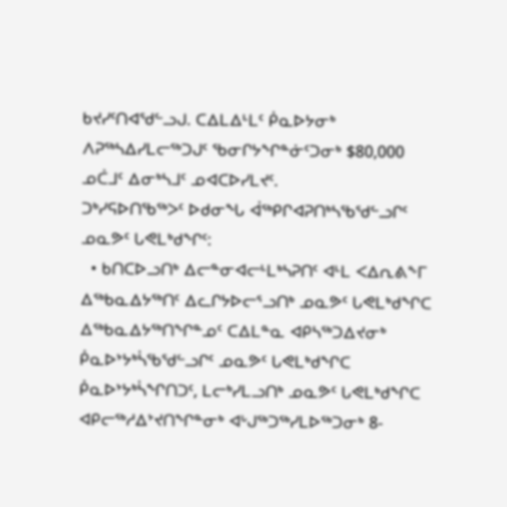ᑲᔪᓯᑦᑎᐊᖁᓪᓗᒍ. ᑕᐃᒪᐃᒻᒪᑦ ᑮᓇᐅᔭᓂᒃ ᐱᕈᖅᓴᐃᓯᒪᓕᖅᑐᒍᑦ ᖃᓂᒋᔭᖏᓐᓃᑦᑐᓂᒃ $80,000 ᓄᑖᒧᑦ ᐃᓂᒃᓴᒧᑦ ᓄᐊᑕᐅᓯᒪᔪᑦ.
ᑐᒃᓯᕋᐅᑎᖃᖅᐳᑦ ᐅᑯᓂᖓ ᐋᖅᑭᒋᐊᕈᑎᒃᓴᖃᖁᓪᓗᒋᑦ ᓄᓇᕗᑦ ᒐᕙᒪᒃᑯᖏᑦ:
  • ᑲᑎᑕᐅᓗᑎᒃ ᐃᓕᓐᓂᐊᓕᒻᒪᒃᓴᕈᑎᑦ ᐊᒻᒪ ᐸᐃᕆᕕᖕᒥ ᐃᖅᑲᓇᐃᔭᖅᑎᑦ ᐃᓚᒋᔭᐅᓕᕐᓗᑎᒃ ᓄᓇᕗᑦ ᒐᕙᒪᒃᑯᖏᑕ ᐃᖅᑲᓇᐃᔭᖅᑎᖏᓐᓄᑦ ᑕᐃᒪᓐᓇ ᐊᑭᓴᖅᑐᐃᔪᓂᒃ ᑮᓇᐅᔾᔭᒃᓵᖃᖁᓪᓗᒋᑦ ᓄᓇᕗᑦ ᒐᕙᒪᒃᑯᖏᑕ ᑮᓇᐅᔾᔭᒃᓵᖏᑎᑐᑦ, ᒪᓕᒃᓯᒪᓗᑎᒃ ᓄᓇᕗᑦ ᒐᕙᒪᒃᑯᖏᑕ ᐊᑭᓕᖅᓱᐃᔾᔪᑎᖏᓐᓂᒃ ᐊᒡᒍᖅᑐᖅᓯᒪᐅᖅᑐᓂᒃ 8-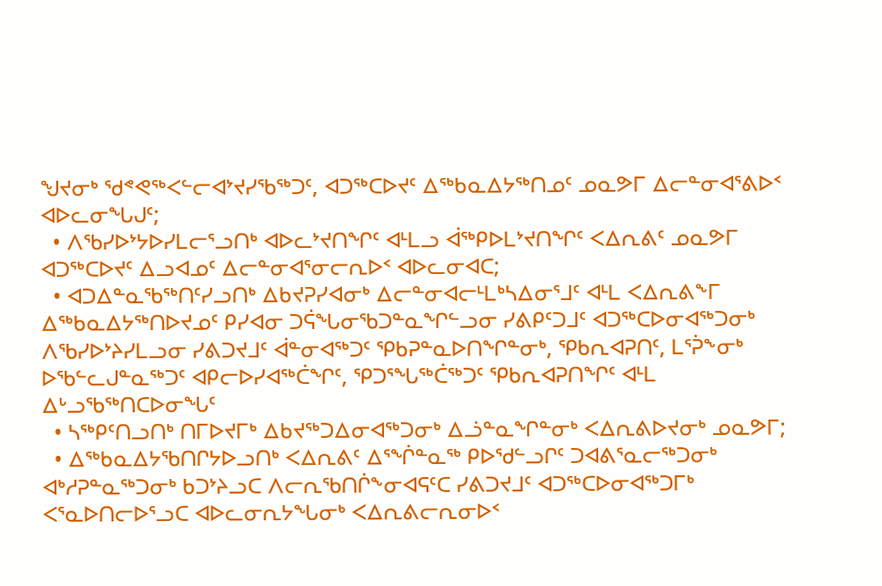ᖑᔪᓂᒃ ᖁᕝᕙᖅᐸᓪᓕᐊᔾᔪᓯᖃᖅᑐᑦ, ᐊᑐᖅᑕᐅᔪᑦ ᐃᖅᑲᓇᐃᔭᖅᑎᓄᑦ ᓄᓇᕗᒥ ᐃᓕᓐᓂᐊᕐᕕᐅᑉ ᐊᐅᓚᓂᖓᒍᑦ;
  • ᐱᖃᓯᐅᔾᔭᐅᓯᒪᓕᕐᓗᑎᒃ ᐊᐅᓚᔾᔪᑎᖏᑦ ᐊᒻᒪᓗ ᐋᖅᑭᐅᒪᔾᔪᑎᖏᑦ ᐸᐃᕆᕕᑦ ᓄᓇᕗᒥ ᐊᑐᖅᑕᐅᔪᑦ ᐃᓗᐊᓄᑦ ᐃᓕᓐᓂᐊᕐᓂᓕᕆᐅᑉ ᐊᐅᓚᓂᐊᑕ;
  • ᐊᑐᐃᓐᓇᖃᖅᑎᑦᓯᓗᑎᒃ ᐃᑲᔪᕈᓯᐊᓂᒃ ᐃᓕᓐᓂᐊᓕᒻᒪᒃᓴᐃᓂᕐᒧᑦ ᐊᒻᒪ ᐸᐃᕆᕕᖕᒥ ᐃᖅᑲᓇᐃᔭᖅᑎᐅᔪᓄᑦ ᑭᓯᐊᓂ ᑐᕌᖓᓂᖃᑐᓐᓇᖏᓪᓗᓂ ᓯᕕᑭᑦᑐᒧᑦ ᐊᑐᖅᑕᐅᓂᐊᖅᑐᓂᒃ ᐱᖃᓯᐅᔾᔨᓯᒪᓗᓂ ᓯᕕᑐᔪᒧᑦ ᐋᓐᓂᐊᖅᑐᑦ ᕿᑲᕈᓐᓇᐅᑎᖏᓐᓂᒃ, ᕿᑲᕆᐊᕈᑎᑦ, ᒪᕐᕉᖕᓂᒃ ᐅᖃᓪᓚᒍᓐᓇᖅᑐᑦ ᐊᑭᓕᐅᓯᐊᖅᑖᖏᑦ, ᕿᑐᕐᖓᖅᑖᖅᑐᑦ ᕿᑲᕆᐊᕈᑎᖏᑦ ᐊᒻᒪ ᐃᒡᓗᖃᖅᑎᑕᐅᓂᖓᑦ
  • ᓴᖅᑭᑦᑎᓗᑎᒃ ᑎᒥᐅᔪᒥᒃ ᐃᑲᔪᖅᑐᐃᓂᐊᖅᑐᓂᒃ ᐃᓘᓐᓇᖏᓐᓂᒃ ᐸᐃᕆᕕᐅᔪᓂᒃ ᓄᓇᕗᒥ;
  • ᐃᖅᑲᓇᐃᔭᖃᑎᒋᔭᐅᓗᑎᒃ ᐸᐃᕆᕕᑦ ᐃᕐᖐᓐᓇᖅ ᑭᐅᖁᓪᓗᒋᑦ ᑐᐊᕕᕐᓇᓕᖅᑐᓂᒃ ᐊᒃᓱᕈᓐᓇᖅᑐᓂᒃ ᑲᑐᔾᔨᓗᑕ ᐱᓕᕆᖃᑎᒌᖕᓂᐊᕋᑦᑕ ᓯᕕᑐᔪᒧᑦ ᐊᑐᖅᑕᐅᓂᐊᖅᑐᒥᒃ ᐸᕐᓇᐅᑎᓕᐅᕐᓗᑕ ᐊᐅᓚᓂᕆᔭᖓᓂᒃ ᐸᐃᕆᕕᓕᕆᓂᐅᑉ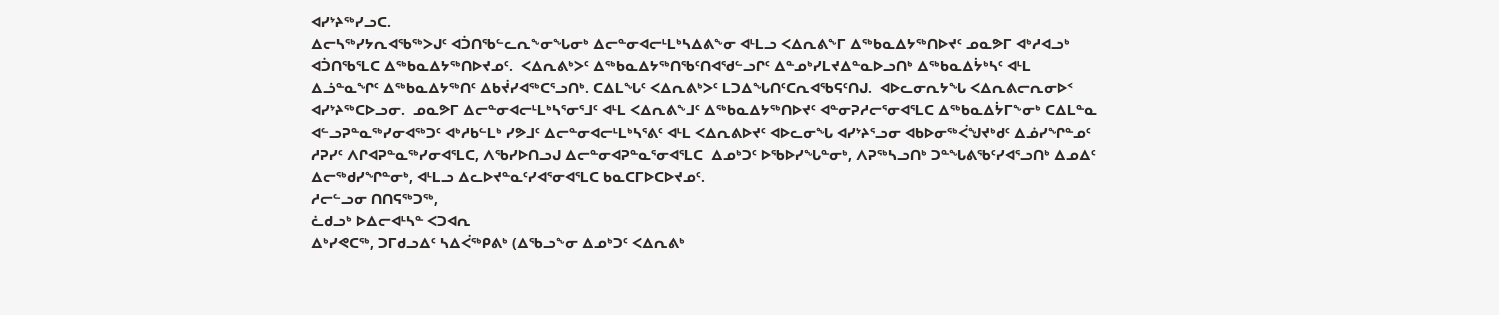ᐊᓯᔾᔨᖅᓯᓗᑕ.
ᐃᓕᓴᖅᓯᔭᕆᐊᖃᖅᐳᒍᑦ ᐊᑑᑎᖃᓪᓚᕆᖕᓂᖓᓂᒃ ᐃᓕᓐᓂᐊᓕᒻᒪᒃᓴᐃᕕᖕᓂ ᐊᒻᒪᓗ ᐸᐃᕆᕕᖕᒥ ᐃᖅᑲᓇᐃᔭᖅᑎᐅᔪᑦ ᓄᓇᕗᒥ ᐊᒃᓱᐊᓗᒃ ᐊᑑᑎᖃᕐᒪᑕ ᐃᖅᑲᓇᐃᔭᖅᑎᐅᔪᓄᑦ.  ᐸᐃᕆᕕᒃᐳᑦ ᐃᖅᑲᓇᐃᔭᖅᑎᖃᑦᑎᐊᖁᓪᓗᒋᑦ ᐃᓐᓄᒃᓯᒪᔪᐃᓐᓇᐅᓗᑎᒃ ᐃᖅᑲᓇᐃᔮᒃᓴᑦ ᐊᒻᒪ ᐃᓘᓐᓇᖏᑦ ᐃᖅᑲᓇᐃᔭᖅᑎᑦ ᐃᑲᔫᓯᐊᖅᑕᕐᓗᑎᒃ. ᑕᐃᒪᖓᑦ ᐸᐃᕆᕕᒃᐳᑦ ᒪᑐᐃᖓᑎᑦᑕᕆᐊᖃᕋᑦᑎᒍ.  ᐊᐅᓚᓂᕆᔭᖓ ᐸᐃᕆᕕᓕᕆᓂᐅᑉ ᐊᓯᔾᔨᖅᑕᐅᓗᓂ.  ᓄᓇᕗᒥ ᐃᓕᓐᓂᐊᓕᒻᒪᒃᓴᕐᓂᕐᒧᑦ ᐊᒻᒪ ᐸᐃᕆᕕᖕᒧᑦ ᐃᖅᑲᓇᐃᔭᖅᑎᐅᔪᑦ ᐊᓐᓂᕈᓱᓕᕐᓂᐊᕐᒪᑕ ᐃᖅᑲᓇᐃᔮᒥᖕᓂᒃ ᑕᐃᒪᓐᓇ ᐊᓪᓗᕈᓐᓇᖅᓯᓂᐊᖅᑐᑦ ᐊᒃᓱᑲᓪᒪᒃ ᓯᕗᒧᑦ ᐃᓕᓐᓂᐊᓕᒻᒪᒃᓴᕐᕕᑦ ᐊᒻᒪ ᐸᐃᕆᕕᐅᔪᑦ ᐊᐅᓚᓂᖓ ᐊᓯᔾᔨᕐᓗᓂ ᐊᑲᐅᓂᖅᐹᖑᔪᒃᑯᑦ ᐃᓅᓯᖏᓐᓄᑦ ᓱᕈᓯᑦ ᐱᒋᐊᕈᓐᓇᖅᓯᓂᐊᕐᒪᑕ, ᐱᖃᓯᐅᑎᓗᒍ ᐃᓕᓐᓂᐊᕈᓐᓇᕐᓂᐊᕐᒪᑕ  ᐃᓄᒃᑐᑦ ᐅᖃᐅᓯᖓᓐᓂᒃ, ᐱᕈᖅᓴᓗᑎᒃ ᑐᓐᖓᕕᖃᑦᓯᐊᕐᓗᑎᒃ ᐃᓄᐃᑦ ᐃᓕᖅᑯᓯᖏᓐᓂᒃ, ᐊᒻᒪᓗ ᐃᓚᐅᔪᓐᓇᑦᓯᐊᕐᓂᐊᕐᒪᑕ ᑲᓇᑕᒥᐅᑕᐅᔪᓄᑦ.
ᓱᓕᓪᓗᓂ ᑎᑎᕋᖅᑐᖅ,
ᓛᑯᓗᒃ ᐅᐃᓕᐊᒻᓴᓐ ᐸᑐᐊᕆ
ᐃᒃᓯᕙᑕᖅ, ᑐᒥᑯᓗᐃᑦ ᓴᐃᐹᖅᑭᕕᒃ (ᐃᖃᓗᖕᓂ ᐃᓄᒃᑐᑦ ᐸᐃᕆᕕᒃ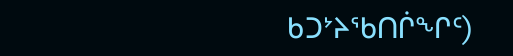ᑲᑐᔾᔨᖃᑎᒌᖏᑦ)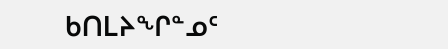ᑲᑎᒪᔨᖏᓐᓄᑦ